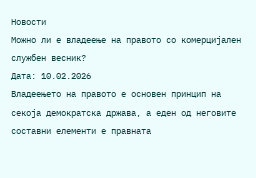Новости
Mожно ли е владеење на правото со комерцијален службен весник?
Дата: 10.02.2026
Владеењето на правото е основен принцип на секоја демократска држава, а еден од неговите составни елементи е правната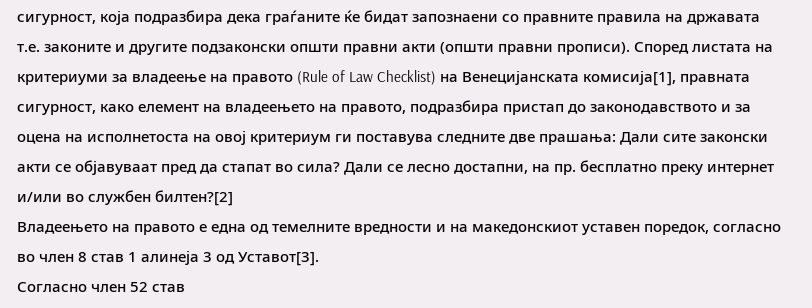сигурност, која подразбира дека граѓаните ќе бидат запознаени со правните правила на државата т.е. законите и другите подзаконски општи правни акти (општи правни прописи). Според листата на критериуми за владеење на правото (Rule of Law Checklist) на Венецијанската комисија[1], правната сигурност, како елемент на владеењето на правото, подразбира пристап до законодавството и за оцена на исполнетоста на овој критериум ги поставува следните две прашања: Дали сите законски акти се објавуваат пред да стапат во сила? Дали се лесно достапни, на пр. бесплатно преку интернет и/или во службен билтен?[2]
Владеењето на правото е една од темелните вредности и на македонскиот уставен поредок, согласно во член 8 став 1 алинеја 3 од Уставот[3].
Согласно член 52 став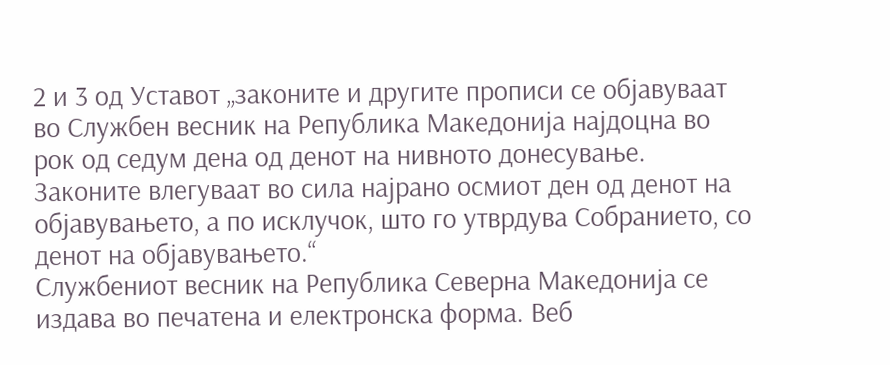2 и 3 од Уставот „законите и другите прописи се објавуваат во Службен весник на Република Македонија најдоцна во рок од седум дена од денот на нивното донесување. Законите влегуваат во сила најрано осмиот ден од денот на објавувањето, а по исклучок, што го утврдува Собранието, со денот на објавувањето.“
Службениот весник на Република Северна Македонија се издава во печатена и електронска форма. Веб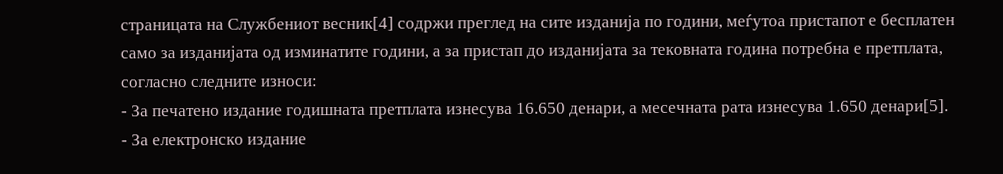страницата на Службениот весник[4] содржи преглед на сите изданија по години, меѓутоа пристапот е бесплатен само за изданијата од изминатите години, а за пристап до изданијата за тековната година потребна е претплата, согласно следните износи:
- За печатено издание годишната претплата изнесува 16.650 денари, а месечната рата изнесува 1.650 денари[5].
- За електронско издание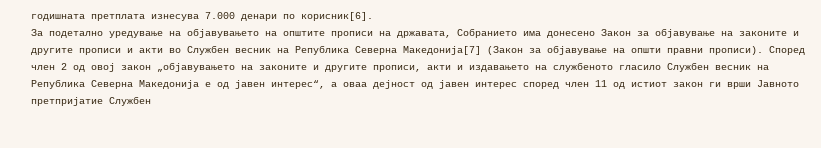годишната претплата изнесува 7.000 денари по корисник[6].
За подетално уредување на објавувањето на општите прописи на државата, Собранието има донесено Закон за објавување на законите и другите прописи и акти во Службен весник на Република Северна Македонија[7] (Закон за објавување на општи правни прописи). Според член 2 од овој закон „објавувањето на законите и другите прописи, акти и издавањето на службеното гласило Службен весник на Република Северна Македонија е од јавен интерес“, а оваа дејност од јавен интерес според член 11 од истиот закон ги врши Јавното претпријатие Службен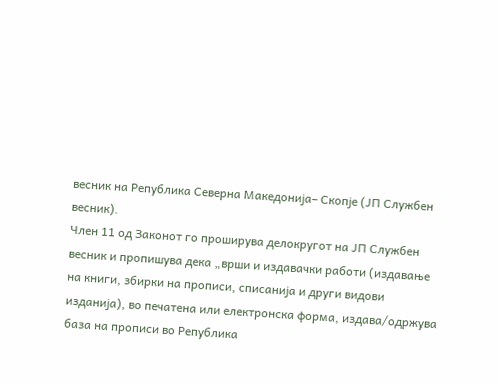весник на Република Северна Македонија– Скопје (ЈП Службен весник).
Член 11 од Законот го проширува делокругот на ЈП Службен весник и пропишува дека „врши и издавачки работи (издавање на книги, збирки на прописи, списанија и други видови изданија), во печатена или електронска форма, издава/одржува база на прописи во Република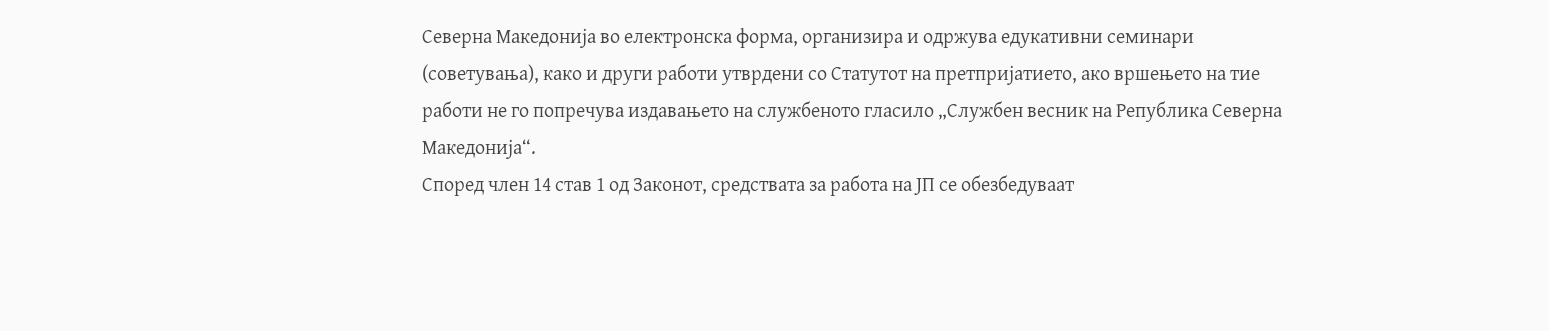Северна Македонија во електронска форма, организира и одржува едукативни семинари (советувањa), како и други работи утврдени со Статутот на претпријатието, ако вршењето на тие работи не го попречува издавањето на службеното гласило „Службен весник на Република Северна Македонија“.
Според член 14 став 1 од Законот, средствата за работа на ЈП се обезбедуваат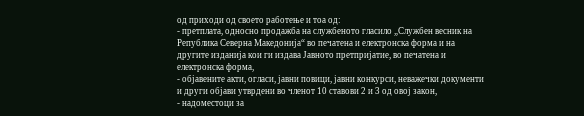од приходи од своето работење и тоа од:
- претплата, односно продажба на службеното гласило „Службен весник на Република Северна Македонија“ во печатена и електронска форма и на другите изданија кои ги издава Јавното претпријатие, во печатена и електронска форма,
- објавените акти, огласи, јавни повици, јавни конкурси, неважечки документи и други објави утврдени во членот 10 ставови 2 и 3 од овој закон,
- надоместоци за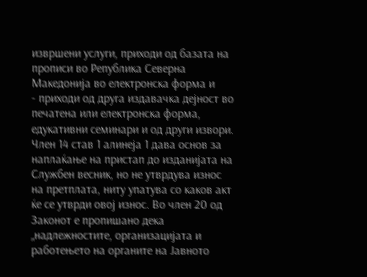извршени услуги, приходи од базата на прописи во Република Северна Македонија во електронска форма и
- приходи од друга издавачка дејност во печатена или електронска форма, едукативни семинари и од други извори.
Член 14 став 1 алинеја 1 дава основ за наплаќање на пристап до изданијата на Службен весник, но не утврдува износ на претплата, ниту упатува со каков акт ќе се утврди овој износ. Во член 20 од Законот е пропишано дека „надлежностите, организацијата и работењето на органите на Јавното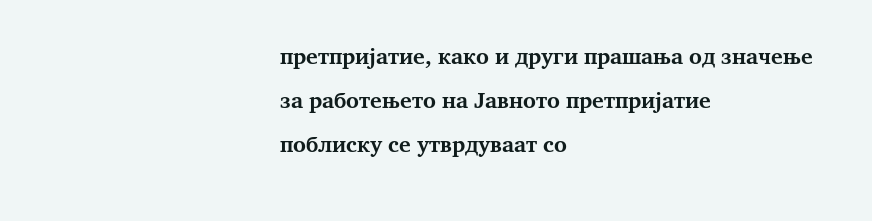претпријатие, како и други прашања од значење за работењето на Јавното претпријатие поблиску се утврдуваат со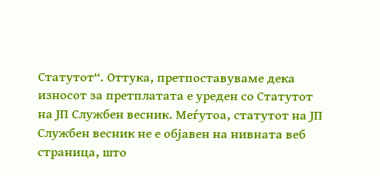Статутот“. Оттука, претпоставуваме дека износот за претплатата е уреден со Статутот на ЈП Службен весник. Меѓутоа, статутот на ЈП Службен весник не е објавен на нивната веб страница, што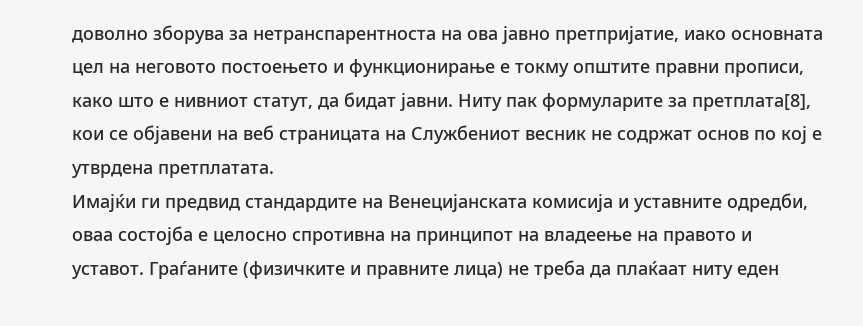доволно зборува за нетранспарентноста на ова јавно претпријатие, иако основната цел на неговото постоењето и функционирање е токму општите правни прописи, како што е нивниот статут, да бидат јавни. Ниту пак формуларите за претплата[8], кои се објавени на веб страницата на Службениот весник не содржат основ по кој е утврдена претплатата.
Имајќи ги предвид стандардите на Венецијанската комисија и уставните одредби, оваа состојба е целосно спротивна на принципот на владеење на правото и уставот. Граѓаните (физичките и правните лица) не треба да плаќаат ниту еден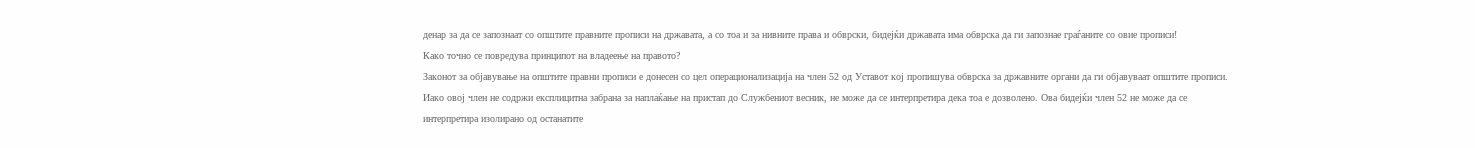денар за да се запознаат со општите правните прописи на државата, а со тоа и за нивните права и обврски, бидејќи државата има обврска да ги запознае граѓаните со овие прописи!
Како точно се повредува принципот на владеење на правото?
Законот за објавување на општите правни прописи е донесен со цел операционализација на член 52 од Уставот кој пропишува обврска за државните органи да ги објавуваат општите прописи. Иако овој член не содржи експлицитна забрана за наплаќање на пристап до Службениот весник, не може да се интерпретира дека тоа е дозволено. Ова бидејќи член 52 не може да се интерпретира изолирано од останатите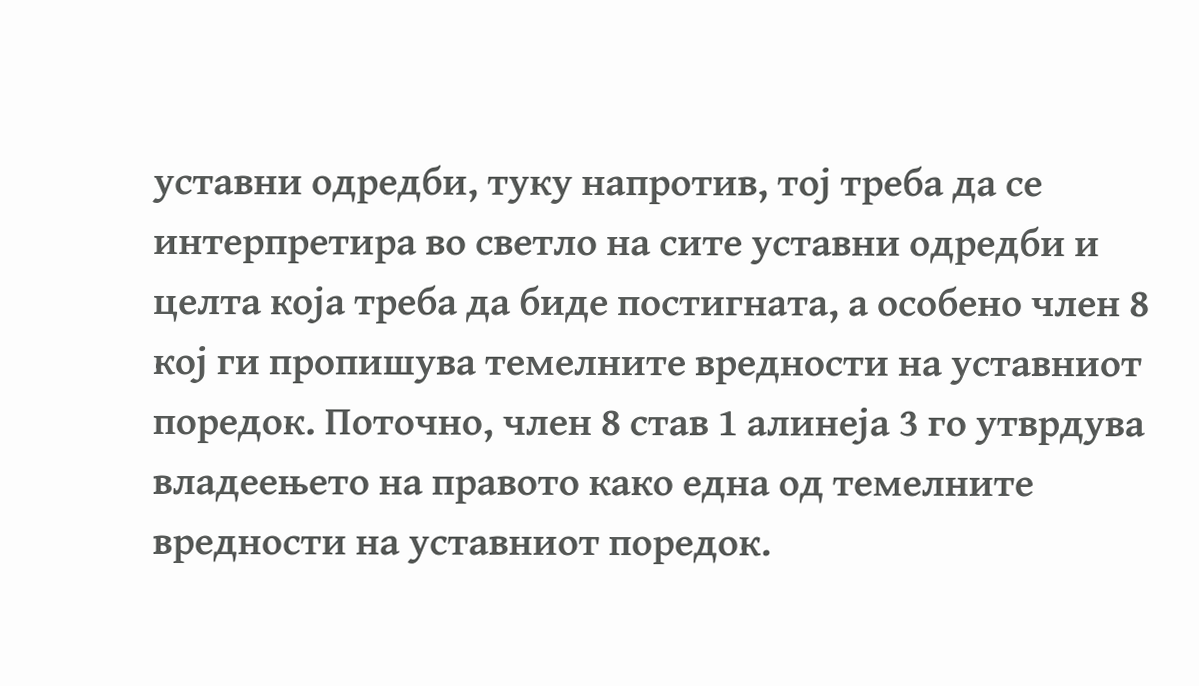уставни одредби, туку напротив, тој треба да се интерпретира во светло на сите уставни одредби и целта која треба да биде постигната, а особено член 8 кој ги пропишува темелните вредности на уставниот поредок. Поточно, член 8 став 1 алинеја 3 го утврдува владеењето на правото како една од темелните вредности на уставниот поредок.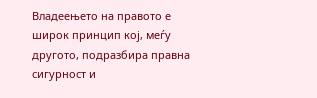Владеењето на правото е широк принцип кој, меѓу другото, подразбира правна сигурност и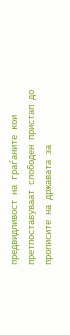предвидливост на граѓаните кои претпоставуваат слободен пристап до прописите на државата за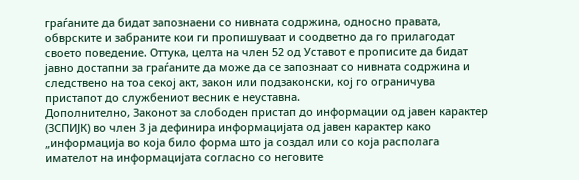граѓаните да бидат запознаени со нивната содржина, односно правата, обврските и забраните кои ги пропишуваат и соодветно да го прилагодат своето поведение. Оттука, целта на член 52 од Уставот е прописите да бидат јавно достапни за граѓаните да може да се запознаат со нивната содржина и следствено на тоа секој акт, закон или подзаконски, кој го ограничува пристапот до службениот весник е неуставна.
Дополнително, Законот за слободен пристап до информации од јавен карактер (ЗСПИЈК) во член 3 ја дефинира информацијата од јавен карактер како „информација во која било форма што ја создал или со која располага имателот на информацијата согласно со неговите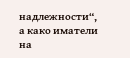надлежности“, а како иматели на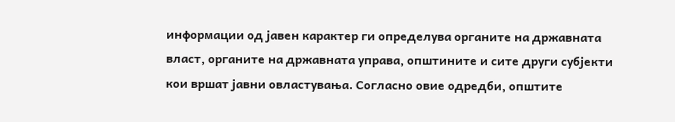информации од јавен карактер ги определува органите на државната власт, органите на државната управа, општините и сите други субјекти кои вршат јавни овластувања. Согласно овие одредби, општите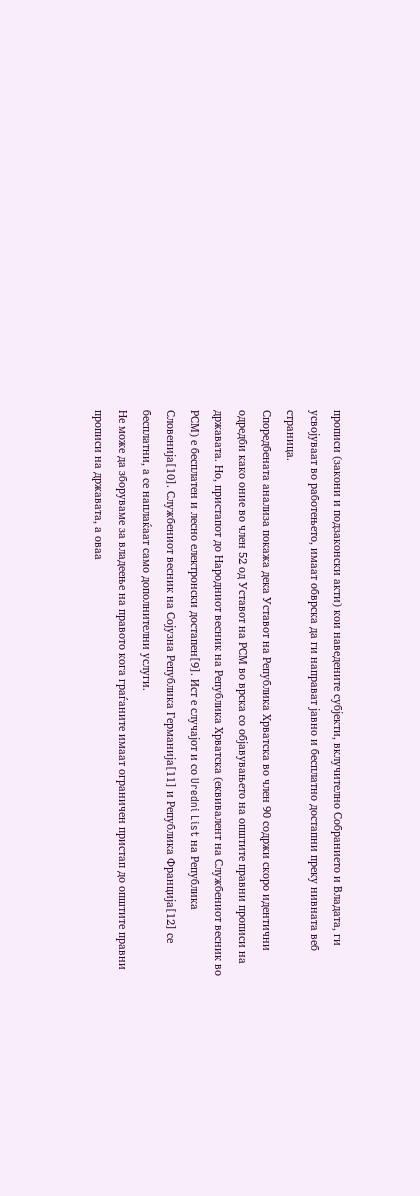прописи (закони и подзаконски акти) кои наведените субјекти, вклучително Собранието и Владата, ги усвојуваат во работењето, имаат обврска да ги направат јавно и бесплатно достапни преку нивната веб страница.
Споредбената анализа покажа дека Уставот на Република Хрватска во член 90 содржи скоро идентични одредби како оние во член 52 од Уставот на РСМ во врска со објавувањето на општите правни прописи на државата. Но, пристапот до Народниот весник на Република Хрватска (еквивалент на Службениот весник во РСМ) е бесплатен и лесно електронски достапен[9]. Ист е случајот и со Uredni List на Република Словенија[10]. Службениот весник на Сојузна Република Германија[11] и Република Франција[12] се бесплатни, а се наплаќаат само дополнителни услуги.
Не може да зборуваме за владеење на правото кога граѓаните имаат ограничен пристап до општите правни прописи на државата, а оваа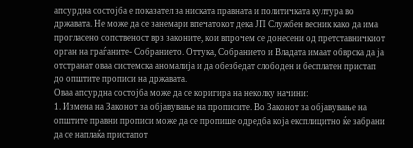апсурдна состојба е показател за ниската правната и политичката култура во државата. Не може да се занемари впечатокот дека ЈП Службен весник како да има прогласено сопственост врз законите, кои впрочем се донесени од претставничкиот орган на граѓаните- Собранието. Оттука, Собранието и Владата имаат обврска да ја отстранат оваа системска аномалија и да обезбедат слободен и бесплатен пристап до општите прописи на државата.
Оваа апсурдна состојба може да се коригира на неколку начини:
1. Измена на Законот за објавување на прописите. Во Законот за објавување на општите правни прописи може да се пропише одредба која експлицитно ќе забрани да се наплаќа пристапот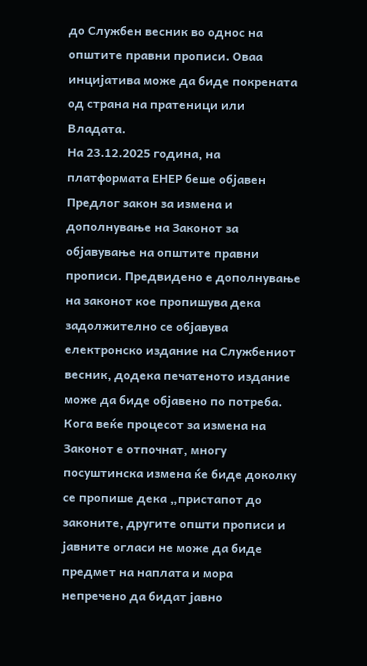до Службен весник во однос на општите правни прописи. Оваа инцијатива може да биде покрената од страна на пратеници или Владата.
На 23.12.2025 година, на платформата ЕНЕР беше објавен Предлог закон за измена и дополнување на Законот за објавување на општите правни прописи. Предвидено е дополнување на законот кое пропишува дека задолжително се објавува електронско издание на Службениот весник, додека печатеното издание може да биде објавено по потреба. Кога веќе процесот за измена на Законот е отпочнат, многу посуштинска измена ќе биде доколку се пропише дека „пристапот до законите, другите општи прописи и јавните огласи не може да биде предмет на наплата и мора непречено да бидат јавно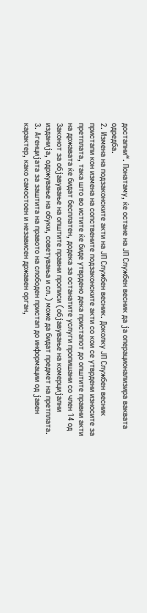достапни“. Понатаму, ќе остане на ЈП Службен весник да ја операционализира ваквата одредба.
2. Измена на подзаконските акти на ЈП Службен весник. Доколку ЈП Службен весник пристапи кон измена на сопствените подзаконските акти со кои се утврдени износите за претплата, така што во истите ќе биде утврдено дека пристапот до општите правни акти на државата ќе бидат бесплатен, додека за останатите услуги пропишани со член 14 од Законот за објавување на општите правни прописи (објавување на комерцијални изданија, одржување на обуки, советувања и сл.) може да бидат предмет на претплата.
3. Агенцијата за заштита на правото на слободен пристап до информации од јавен карактер, како самостоен и независен државен орган,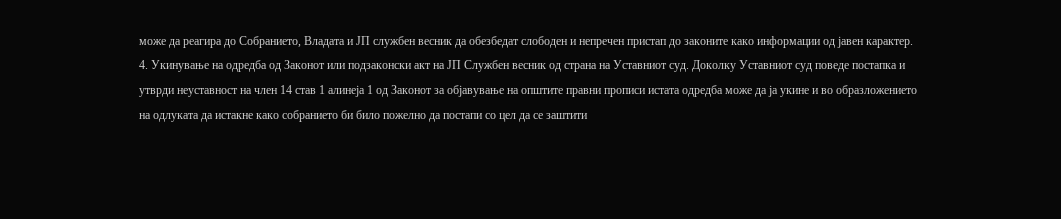може да реагира до Собранието, Владата и ЈП службен весник да обезбедат слободен и непречен пристап до законите како информации од јавен карактер.
4. Укинување на одредба од Законот или подзаконски акт на ЈП Службен весник од страна на Уставниот суд. Доколку Уставниот суд поведе постапка и утврди неуставност на член 14 став 1 алинеја 1 од Законот за објавување на општите правни прописи истата одредба може да ја укине и во образложението на одлуката да истакне како собранието би било пожелно да постапи со цел да се заштити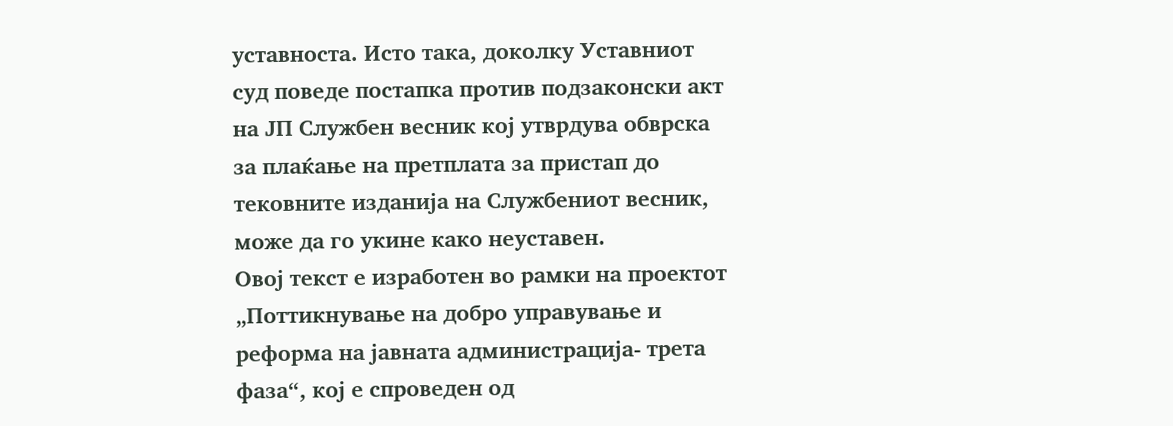уставноста. Исто така, доколку Уставниот суд поведе постапка против подзаконски акт на ЈП Службен весник кој утврдува обврска за плаќање на претплата за пристап до тековните изданија на Службениот весник, може да го укине како неуставен.
Овој текст е изработен во рамки на проектот „Поттикнување на добро управување и реформа на јавната администрација- трета фаза“, кој е спроведен од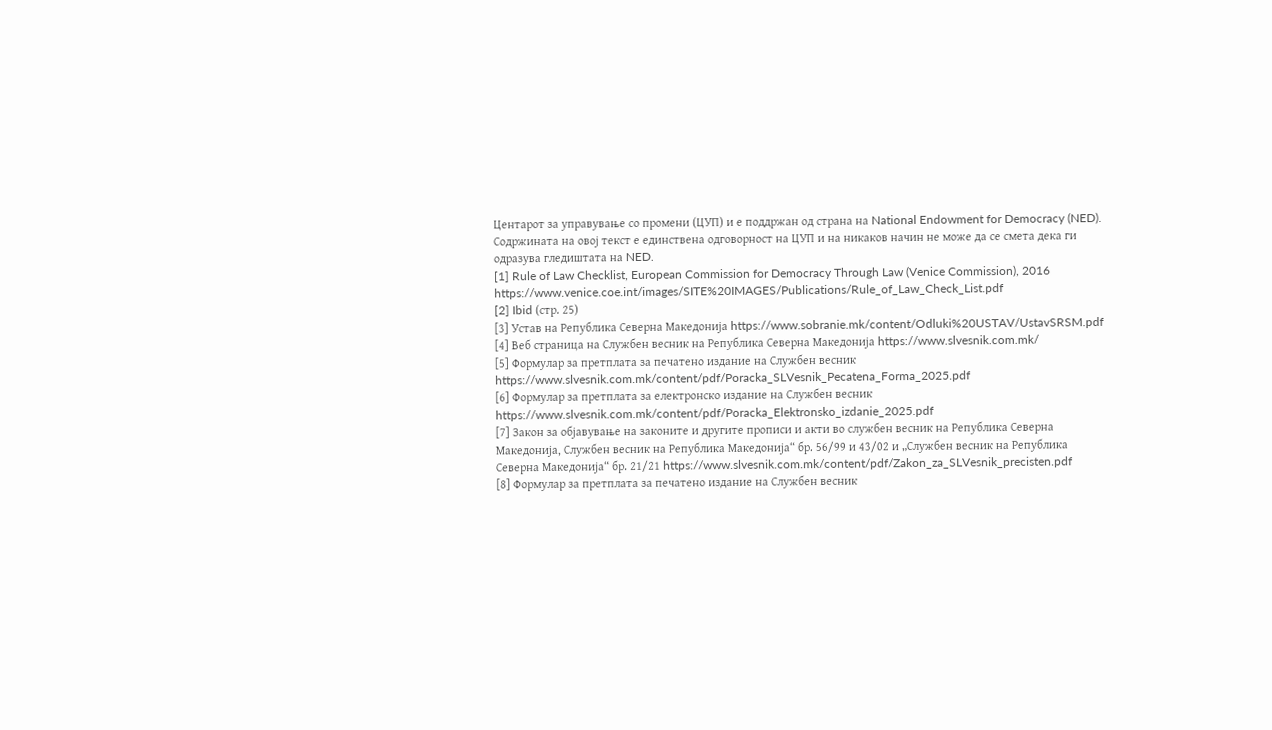Центарот за управување со промени (ЦУП) и е поддржан од страна на National Endowment for Democracy (NED). Содржината на овој текст е единствена одговорност на ЦУП и на никаков начин не може да се смета дека ги одразува гледиштата на NED.
[1] Rule of Law Checklist, European Commission for Democracy Through Law (Venice Commission), 2016 https://www.venice.coe.int/images/SITE%20IMAGES/Publications/Rule_of_Law_Check_List.pdf
[2] Ibid (стр. 25)
[3] Устав на Република Северна Македонија https://www.sobranie.mk/content/Odluki%20USTAV/UstavSRSM.pdf
[4] Веб страница на Службен весник на Република Северна Македонија https://www.slvesnik.com.mk/
[5] Формулар за претплата за печатено издание на Службен весник https://www.slvesnik.com.mk/content/pdf/Poracka_SLVesnik_Pecatena_Forma_2025.pdf
[6] Формулар за претплата за електронско издание на Службен весник https://www.slvesnik.com.mk/content/pdf/Poracka_Elektronsko_izdanie_2025.pdf
[7] Закон за објавување на законите и другите прописи и акти во службен весник на Република Северна Македонија, Службен весник на Република Македонија“ бр. 56/99 и 43/02 и „Службен весник на Република Северна Македонија“ бр. 21/21 https://www.slvesnik.com.mk/content/pdf/Zakon_za_SLVesnik_precisten.pdf
[8] Формулар за претплата за печатено издание на Службен весник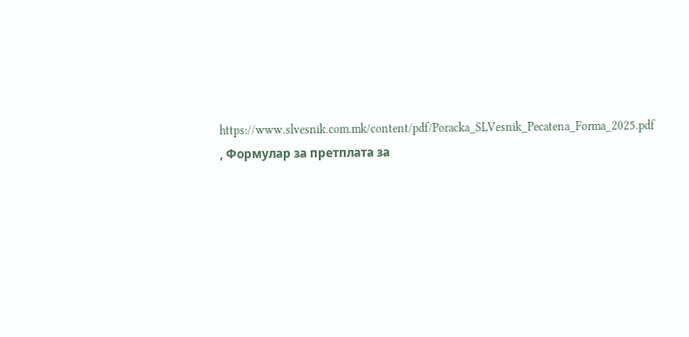https://www.slvesnik.com.mk/content/pdf/Poracka_SLVesnik_Pecatena_Forma_2025.pdf , Формулар за претплата за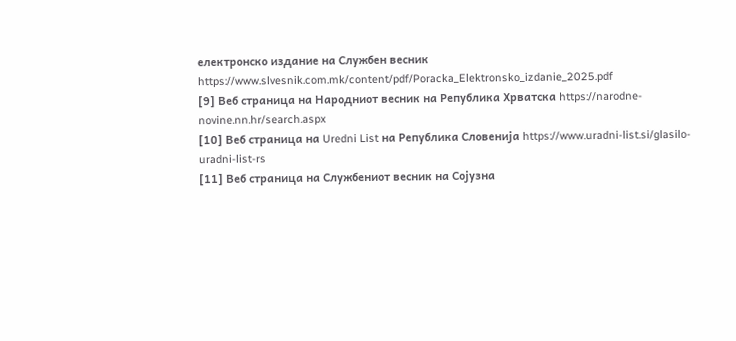електронско издание на Службен весник https://www.slvesnik.com.mk/content/pdf/Poracka_Elektronsko_izdanie_2025.pdf
[9] Веб страница на Народниот весник на Република Хрватска https://narodne-novine.nn.hr/search.aspx
[10] Веб страница на Uredni List на Република Словенија https://www.uradni-list.si/glasilo-uradni-list-rs
[11] Веб страница на Службениот весник на Сојузна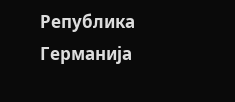Република Германија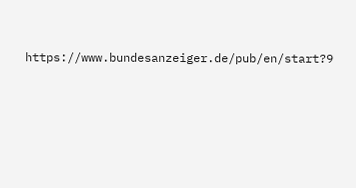https://www.bundesanzeiger.de/pub/en/start?9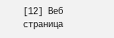[12] Веб страница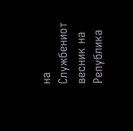на Службениот весник на Република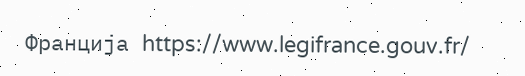Франција https://www.legifrance.gouv.fr/